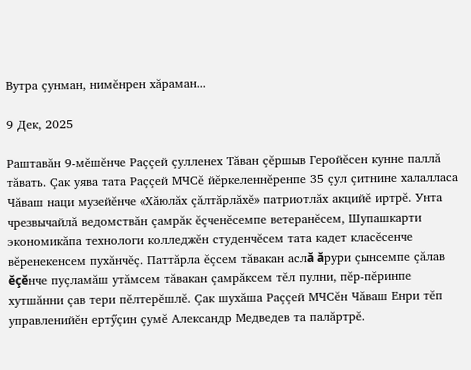Вутра çунман, нимĕнрен хăраман...

9 Дек, 2025

Раштавăн 9-мĕшĕнче Раççей çулленех Тăван çĕршыв Геройĕсен кунне паллă тăвать. Çак уява тата Раççей МЧСĕ йĕркеленнĕренпе 35 çул çитнине халалласа Чăваш наци музейĕнче «Хăюлăх çăлтăрлăхĕ» патриотлăх акцийĕ иртрĕ. Унта чрезвычайлă ведомствăн çамрăк ĕçченĕсемпе ветеранĕсем, Шупашкарти экономикăпа технологи колледжĕн студенчĕсем тата кадет класĕсенче вĕренекенсем пухăнчĕç. Паттăрла ĕçсем тăвакан аслă ăрури çынсемпе çăлав ĕçĕнче пуçламăш утăмсем тăвакан çамрăксем тĕл пулни, пĕр-пĕринпе хутшăнни çав тери пĕлтерĕшлĕ. Çак шухăша Раççей МЧСĕн Чăваш Енри тĕп управленийĕн ертӳçин çумĕ Александр Медведев та палăртрĕ.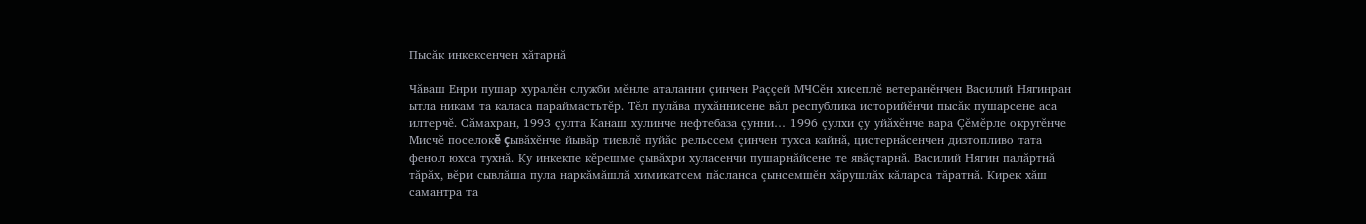Пысăк инкексенчен хăтарнă

Чăваш Енри пушар хуралĕн служби мĕнле аталанни çинчен Раççей МЧСĕн хисеплĕ ветеранĕнчен Василий Нягинран ытла никам та каласа параймастьтĕр. Тĕл пулăва пухăннисене вăл республика историйĕнчи пысăк пушарсене аса илтерчĕ. Сăмахран, 1993 çулта Канаш хулинче нефтебаза çунни… 1996 çулхи çу уйăхĕнче вара Çĕмĕрле округĕнче Мисчĕ поселокĕ çывăхĕнче йывăр тиевлĕ пуйăс рельссем çинчен тухса кайнă, цистернăсенчен дизтопливо тата фенол юхса тухнă. Ку инкекпе кĕрешме çывăхри хуласенчи пушарнăйсене те явăçтарнă. Василий Нягин палăртнă тăрăх, вĕри сывлăша пула наркăмăшлă химикатсем пăсланса çынсемшĕн хăрушлăх кăларса тăратнă. Кирек хăш самантра та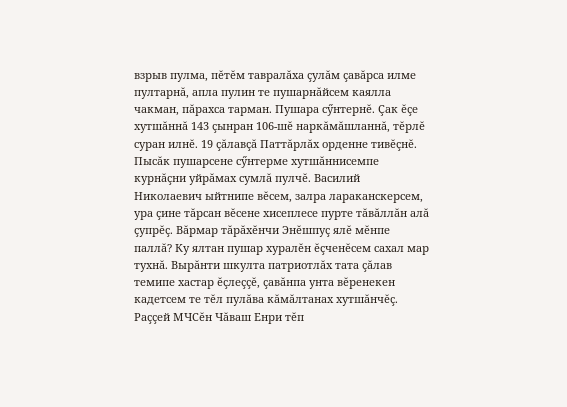взрыв пулма, пĕтĕм тавралăха çулăм çавăрса илме пултарнă, апла пулин те пушарнăйсем каялла чакман, пăрахса тарман. Пушара сӳнтернĕ. Çак ĕçе хутшăннă 143 çынран 106-шĕ наркăмăшланнă, тĕрлĕ суран илнĕ. 19 çăлавçă Паттăрлăх орденне тивĕçнĕ. Пысăк пушарсене сӳнтерме хутшăннисемпе курнăçни уйрăмах сумлă пулчĕ. Василий Николаевич ыйтнипе вĕсем, залра лараканскерсем, ура çине тăрсан вĕсене хисеплесе пурте тăвăллăн алă çупрĕç. Вăрмар тăрăхĕнчи Энĕшпуç ялĕ мĕнпе паллă? Ку ялтан пушар хуралĕн ĕçченĕсем сахал мар тухнă. Вырăнти шкулта патриотлăх тата çăлав темипе хастар ĕçлеççĕ, çавăнпа унта вĕренекен кадетсем те тĕл пулăва кăмăлтанах хутшăнчĕç. Раççей МЧСĕн Чăваш Енри тĕп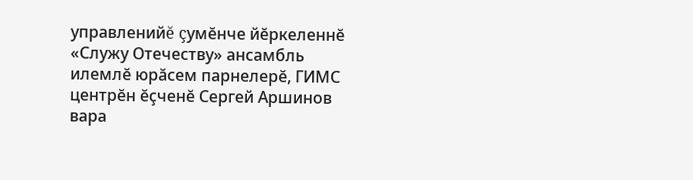управленийĕ çумĕнче йĕркеленнĕ «Служу Отечеству» ансамбль илемлĕ юрăсем парнелерĕ, ГИМС центрĕн ĕçченĕ Сергей Аршинов вара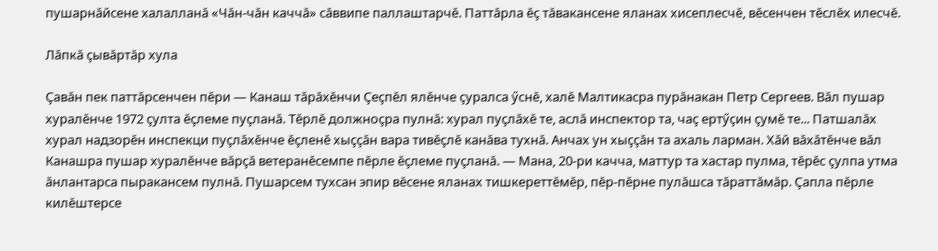пушарнăйсене халалланă «Чăн-чăн каччă» сăввипе паллаштарчĕ. Паттăрла ĕç тăвакансене яланах хисеплесчĕ, вĕсенчен тĕслĕх илесчĕ.

Лăпкă çывăртăр хула

Çавăн пек паттăрсенчен пĕри — Канаш тăрăхĕнчи Çеçпĕл ялĕнче çуралса ӳснĕ, халĕ Малтикасра пурăнакан Петр Сергеев. Вăл пушар хуралĕнче 1972 çулта ĕçлеме пуçланă. Тĕрлĕ должноçра пулнă: хурал пуçлăхĕ те, аслă инспектор та, чаç ертӳçин çумĕ те... Патшалăх хурал надзорĕн инспекци пуçлăхĕнче ĕçленĕ хыççăн вара тивĕçлĕ канăва тухнă. Анчах ун хыççăн та ахаль ларман. Хăй вăхăтĕнче вăл Канашра пушар хуралĕнче вăрçă ветеранĕсемпе пĕрле ĕçлеме пуçланă. — Мана, 20-ри качча, маттур та хастар пулма, тĕрĕс çулпа утма ăнлантарса пыракансем пулнă. Пушарсем тухсан эпир вĕсене яланах тишкереттĕмĕр, пĕр-пĕрне пулăшса тăраттăмăр. Çапла пĕрле килĕштерсе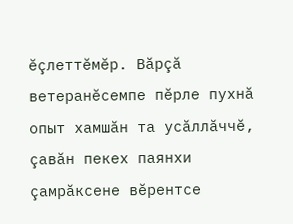ĕçлеттĕмĕр. Вăрçă ветеранĕсемпе пĕрле пухнă опыт хамшăн та усăллăччĕ, çавăн пекех паянхи çамрăксене вĕрентсе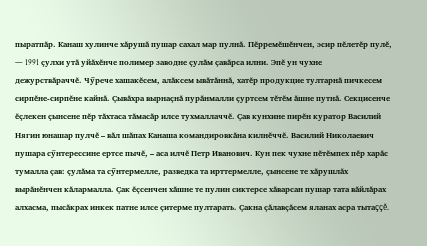пыратпăр. Канаш хулинче хăрушă пушар сахал мар пулнă. Пĕрремĕшĕнчен, эсир пĕлетĕр пулĕ, — 1991 çулхи утă уйăхĕнче полимер заводне çулăм çавăрса илни. Эпĕ ун чухне дежурствăраччĕ. Чӳрече хашакĕсем, алăксем ывăтăннă, хатĕр продукцие тултарнă пичкесем сирпĕне-сирпĕне кайнă. Çывăхра вырнаçнă пурăнмалли çуртсем тĕтĕм ăшне путнă. Секцисенче ĕçлекен çынсене пĕр тăхтаса тăмасăр илсе тухмаллаччĕ. Çав кунхине пирĕн куратор Василий Нягин юнашар пулчĕ – вăл шăпах Канаша командировкăна килнĕччĕ. Василий Николаевич пушара сӳнтерессине ертсе пычĕ, – аса илчĕ Петр Иванович. Кун пек чухне пĕтĕмпех пĕр харăс тумалла çав: çулăма та сӳнтермелле, разведка та ирттермелле, çынсене те хăрушлăх вырăнĕнчен кăлармалла. Çак ĕçсенчен хăшне те пулин сиктерсе хăварсан пушар тата вăйлăрах алхасма, пысăкрах инкек патне илсе çитерме пултарать. Çакна çăлавçăсем яланах асра тытаççĕ.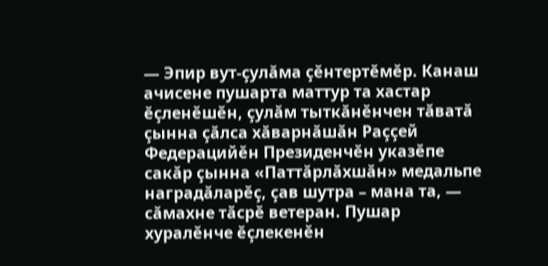— Эпир вут-çулăма çĕнтертĕмĕр. Канаш ачисене пушарта маттур та хастар ĕçленĕшĕн, çулăм тыткăнĕнчен тăватă çынна çăлса хăварнăшăн Раççей Федерацийĕн Президенчĕн указĕпе сакăр çынна «Паттăрлăхшăн» медальпе наградăларĕç, çав шутра – мана та, — сăмахне тăсрĕ ветеран. Пушар хуралĕнче ĕçлекенĕн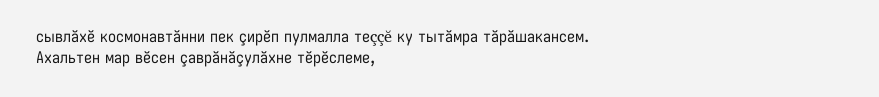сывлăхĕ космонавтăнни пек çирĕп пулмалла теççĕ ку тытăмра тăрăшакансем. Ахальтен мар вĕсен çаврăнăçулăхне тĕрĕслеме,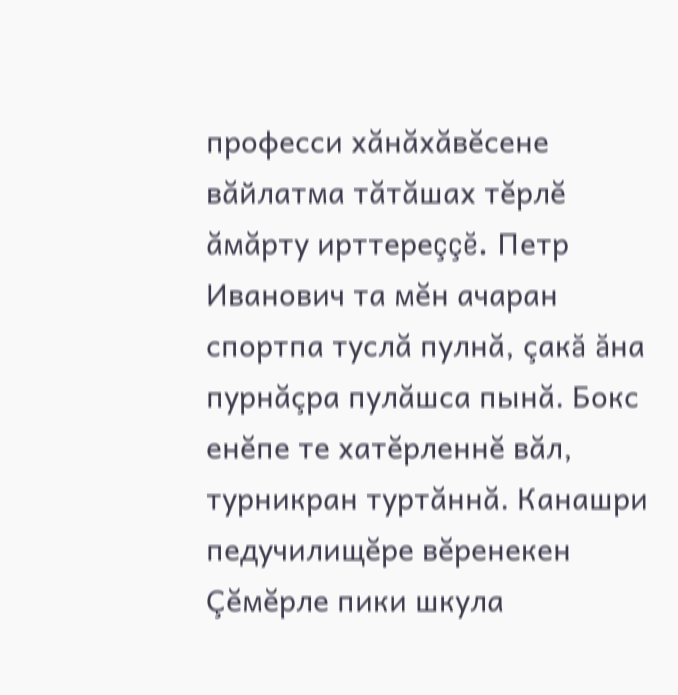професси хăнăхăвĕсене вăйлатма тăтăшах тĕрлĕ ăмăрту ирттереççĕ. Петр Иванович та мĕн ачаран спортпа туслă пулнă, çакă ăна пурнăçра пулăшса пынă. Бокс енĕпе те хатĕрленнĕ вăл, турникран туртăннă. Канашри педучилищĕре вĕренекен Çĕмĕрле пики шкула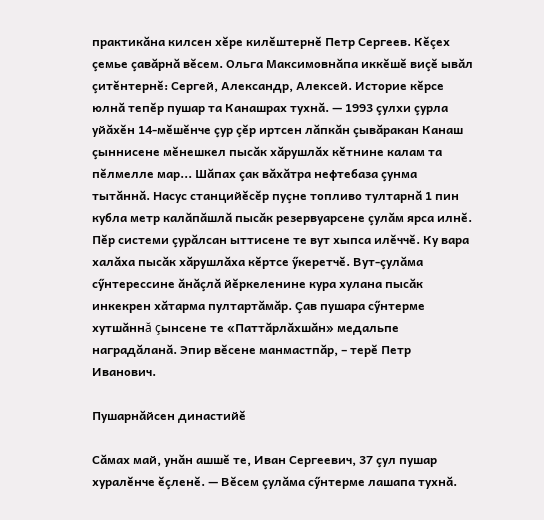практикăна килсен хĕре килĕштернĕ Петр Сергеев. Кĕçех çемье çавăрнă вĕсем. Ольга Максимовнăпа иккĕшĕ виçĕ ывăл çитĕнтернĕ: Сергей, Александр, Алексей. Историе кĕрсе юлнă тепĕр пушар та Канашрах тухнă. — 1993 çулхи çурла уйăхĕн 14-мĕшĕнче çур çĕр иртсен лăпкăн çывăракан Канаш çыннисене мĕнешкел пысăк хăрушлăх кĕтнине калам та пĕлмелле мар... Шăпах çак вăхăтра нефтебаза çунма тытăннă. Насус станцийĕсĕр пуçне топливо тултарнă 1 пин кубла метр калăпăшлă пысăк резервуарсене çулăм ярса илнĕ. Пĕр системи çурăлсан ыттисене те вут хыпса илĕччĕ. Ку вара халăха пысăк хăрушлăха кĕртсе ӳкеретчĕ. Вут-çулăма сӳнтерессине ăнăçлă йĕркеленине кура хулана пысăк инкекрен хăтарма пултартăмăр. Çав пушара сӳнтерме хутшăннă çынсене те «Паттăрлăхшăн» медальпе наградăланă. Эпир вĕсене манмастпăр, – терĕ Петр Иванович.

Пушарнăйсен династийĕ

Сăмах май, унăн ашшĕ те, Иван Сергеевич, 37 çул пушар хуралĕнче ĕçленĕ. — Вĕсем çулăма сӳнтерме лашапа тухнă.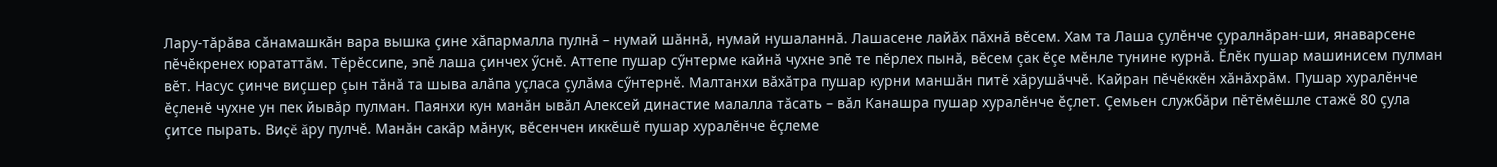Лару-тăрăва сăнамашкăн вара вышка çине хăпармалла пулнă – нумай шăннă, нумай нушаланнă. Лашасене лайăх пăхнă вĕсем. Хам та Лаша çулĕнче çуралнăран-ши, янаварсене пĕчĕкренех юрататтăм. Тĕрĕссипе, эпĕ лаша çинчех ӳснĕ. Аттепе пушар сӳнтерме кайнă чухне эпĕ те пĕрлех пынă, вĕсем çак ĕçе мĕнле тунине курнă. Ĕлĕк пушар машинисем пулман вĕт. Насус çинче виçшер çын тăнă та шыва алăпа уçласа çулăма сӳнтернĕ. Малтанхи вăхăтра пушар курни маншăн питĕ хăрушăччĕ. Кайран пĕчĕккĕн хăнăхрăм. Пушар хуралĕнче ĕçленĕ чухне ун пек йывăр пулман. Паянхи кун манăн ывăл Алексей династие малалла тăсать – вăл Канашра пушар хуралĕнче ĕçлет. Çемьен службăри пĕтĕмĕшле стажĕ 80 çула çитсе пырать. Виçĕ ăру пулчĕ. Манăн сакăр мăнук, вĕсенчен иккĕшĕ пушар хуралĕнче ĕçлеме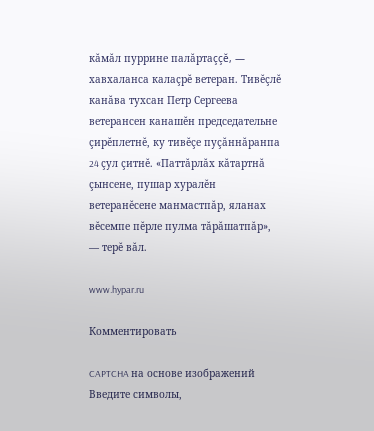кăмăл пуррине палăртаççĕ, — хавхаланса калаçрĕ ветеран. Тивĕçлĕ канăва тухсан Петр Сергеева ветерансен канашĕн председательне çирĕплетнĕ, ку тивĕçе пуçăннăранпа 24 çул çитнĕ. «Паттăрлăх кăтартнă çынсене, пушар хуралĕн ветеранĕсене манмастпăр, яланах вĕсемпе пĕрле пулма тăрăшатпăр», — терĕ вăл.

www.hypar.ru

Комментировать

CAPTCHA на основе изображений
Введите символы,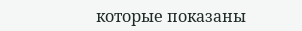которые показаны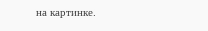на картинке.